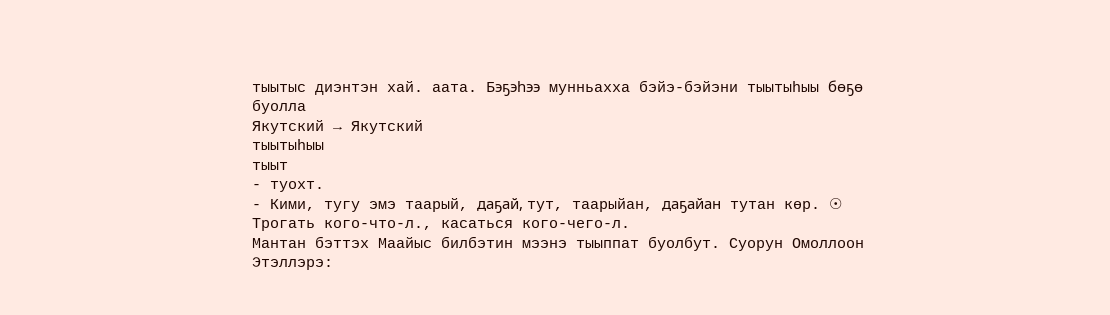тыытыс диэнтэн хай. аата. Бэҕэһээ мунньахха бэйэ-бэйэни тыытыһыы бөҕө буолла
Якутский → Якутский
тыытыһыы
тыыт
- туохт.
- Кими, тугу эмэ таарый, даҕай, тут, таарыйан, даҕайан тутан көр. ☉ Трогать кого-что-л., касаться кого-чего-л.
Мантан бэттэх Маайыс билбэтин мээнэ тыыппат буолбут. Суорун Омоллоон
Этэллэрэ: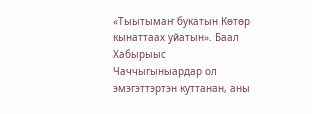«Тыытымаҥ букатын Көтөр кынаттаах уйатын». Баал Хабырыыс
Чаччыгыныардар ол эмэгэттэртэн куттанан, аны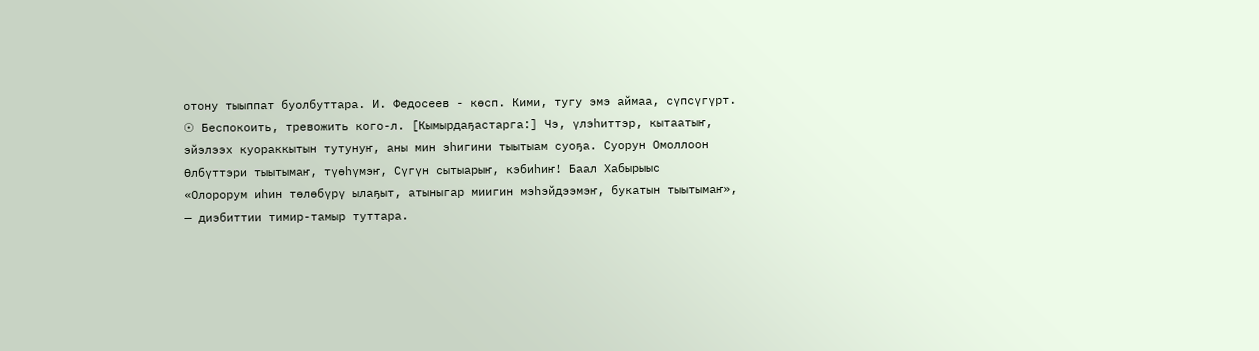отону тыыппат буолбуттара. И. Федосеев - көсп. Кими, тугу эмэ аймаа, сүпсүгүрт. ☉ Беспокоить, тревожить кого-л. [Кымырдаҕастарга:] Чэ, үлэһиттэр, кытаатыҥ, эйэлээх куораккытын тутунуҥ, аны мин эһигини тыытыам суоҕа. Суорун Омоллоон
Өлбүттэри тыытымаҥ, түөһүмэҥ, Сүгүн сытыарыҥ, кэбиһиҥ! Баал Хабырыыс
«Олорорум иһин төлөбүрү ылаҕыт, атыныгар миигин мэһэйдээмэҥ, букатын тыытымаҥ», — диэбиттии тимир-тамыр туттара.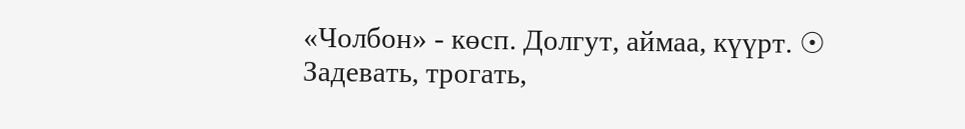«Чолбон» - көсп. Долгут, аймаа, күүрт. ☉ Задевать, трогать,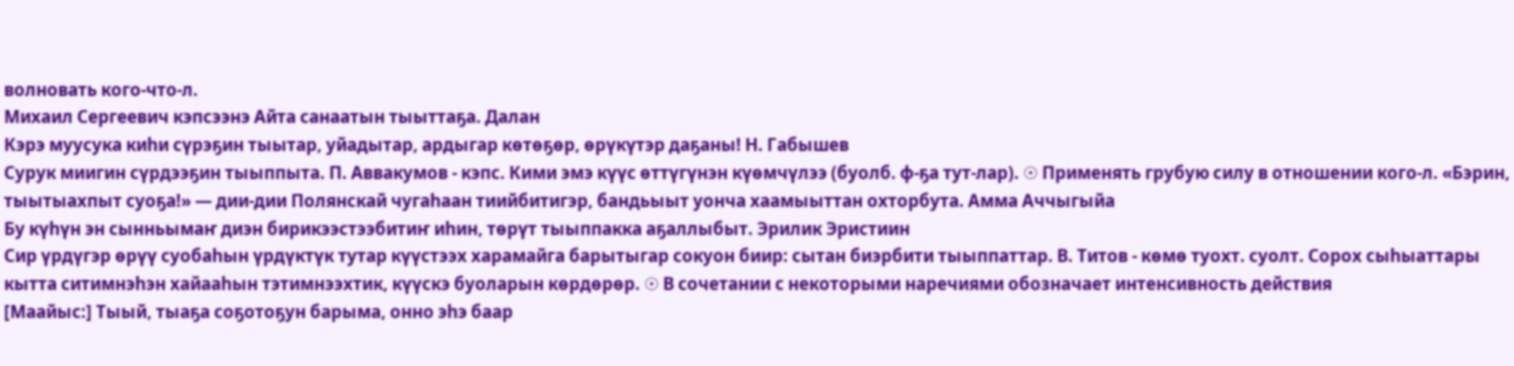волновать кого-что-л.
Михаил Сергеевич кэпсээнэ Айта санаатын тыыттаҕа. Далан
Кэрэ муусука киһи сүрэҕин тыытар, уйадытар, ардыгар көтөҕөр, өрүкүтэр даҕаны! Н. Габышев
Сурук миигин сүрдээҕин тыыппыта. П. Аввакумов - кэпс. Кими эмэ күүс өттүгүнэн күөмчүлээ (буолб. ф-ҕа тут-лар). ☉ Применять грубую силу в отношении кого-л. «Бэрин, тыытыахпыт суоҕа!» — дии-дии Полянскай чугаһаан тиийбитигэр, бандьыыт уонча хаамыыттан охторбута. Амма Аччыгыйа
Бу күһүн эн сынньымаҥ диэн бирикээстээбитиҥ иһин, төрүт тыыппакка аҕаллыбыт. Эрилик Эристиин
Сир үрдүгэр өрүү суобаһын үрдүктүк тутар күүстээх харамайга барытыгар сокуон биир: сытан биэрбити тыыппаттар. В. Титов - көмө туохт. суолт. Сорох сыһыаттары кытта ситимнэһэн хайааһын тэтимнээхтик, күүскэ буоларын көрдөрөр. ☉ В сочетании с некоторыми наречиями обозначает интенсивность действия
[Маайыс:] Тыый, тыаҕа соҕотоҕун барыма, онно эһэ баар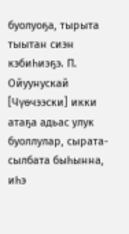буолуоҕа, тырыта тыытан сиэн кэбиһиэҕэ. П. Ойуунускай
[Чүөчээски] икки атаҕа адьас улук буоллулар, сырата-сылбата быһынна, иһэ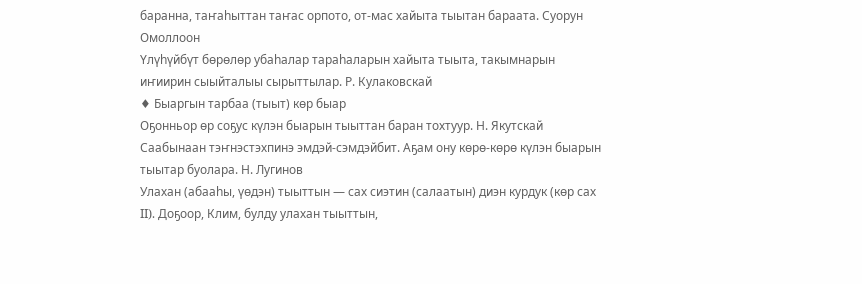баранна, таҥаһыттан таҥас орпото, от-мас хайыта тыытан бараата. Суорун Омоллоон
Үлүһүйбүт бөрөлөр убаһалар тараһаларын хайыта тыыта, такымнарын иҥиирин сыыйталыы сырыттылар. Р. Кулаковскай
♦ Быаргын тарбаа (тыыт) көр быар
Оҕонньор өр соҕус күлэн быарын тыыттан баран тохтуур. Н. Якутскай
Саабынаан тэҥнэстэхпинэ эмдэй-сэмдэйбит. Аҕам ону көрө-көрө күлэн быарын тыытар буолара. Н. Лугинов
Улахан (абааһы, үөдэн) тыыттын — сах сиэтин (салаатын) диэн курдук (көр сах II). Доҕоор, Клим, булду улахан тыыттын,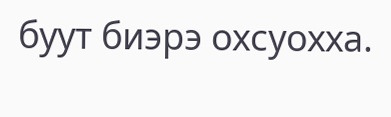буут биэрэ охсуохха.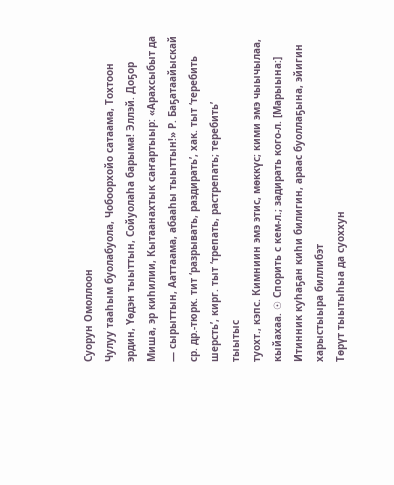Суорун Омоллоон
Чулуу тааһым буолабуола, Чобоорхойо сатаама, Тохтоон эрдин, Үөдэн тыыттын, Сойуолаһа барыма! Эллэй. Доҕор Миша, эр киһилии, Кытаанахтык саҥартыыр: «Арахсыбыт да — сырыттын, Ааттаама, абааһы тыыттын!» Р. Баҕатаайыскай
ср. др.-тюрк. тит ‘разрывать, раздирать’, хак. тыт ‘теребить шерсть’, кирг. тыт ‘трепать, растрепать; теребить’
тыытыс
туохт., кэпс. Кимниин эмэ этис, мөккүс; кими эмэ чыычылаа, кыйахаа. ☉ Спорить с кем-л.; задирать кого-л. [Марыына:] Итинник куһаҕан киһи билигин, араас буоллаҕына, эйигин харыстыыра биллибэт
Төрүт тыытыһыа да суоххун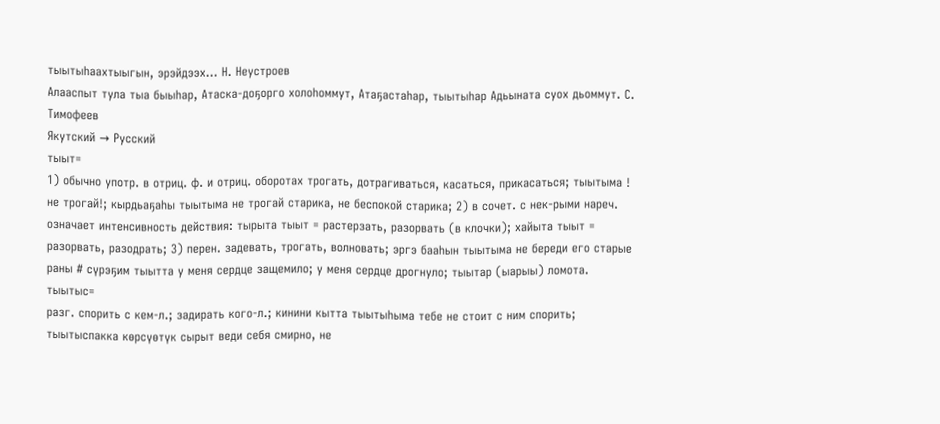тыытыһаахтыыгын, эрэйдээх... Н. Неустроев
Алааспыт тула тыа быыһар, Атаска-доҕорго холоһоммут, Атаҕастаһар, тыытыһар Адьыната суох дьоммут. С. Тимофеев
Якутский → Русский
тыыт=
1) обычно употр. в отриц. ф. и отриц. оборотах трогать, дотрагиваться, касаться, прикасаться; тыытыма ! не трогай!; кырдьаҕаһы тыытыма не трогай старика, не беспокой старика; 2) в сочет. с нек-рыми нареч. означает интенсивность действия: тырыта тыыт = растерзать, разорвать (в клочки); хайыта тыыт = разорвать, разодрать; 3) перен. задевать, трогать, волновать; эргэ бааһын тыытыма не береди его старые раны # сүрэҕим тыытта у меня сердце защемило; у меня сердце дрогнуло; тыытар (ыарыы) ломота.
тыытыс=
разг. спорить с кем-л.; задирать кого-л.; кинини кытта тыытыһыма тебе не стоит с ним спорить; тыытыспакка көрсүөтүк сырыт веди себя смирно, не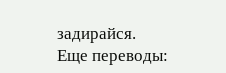задирайся.
Еще переводы: